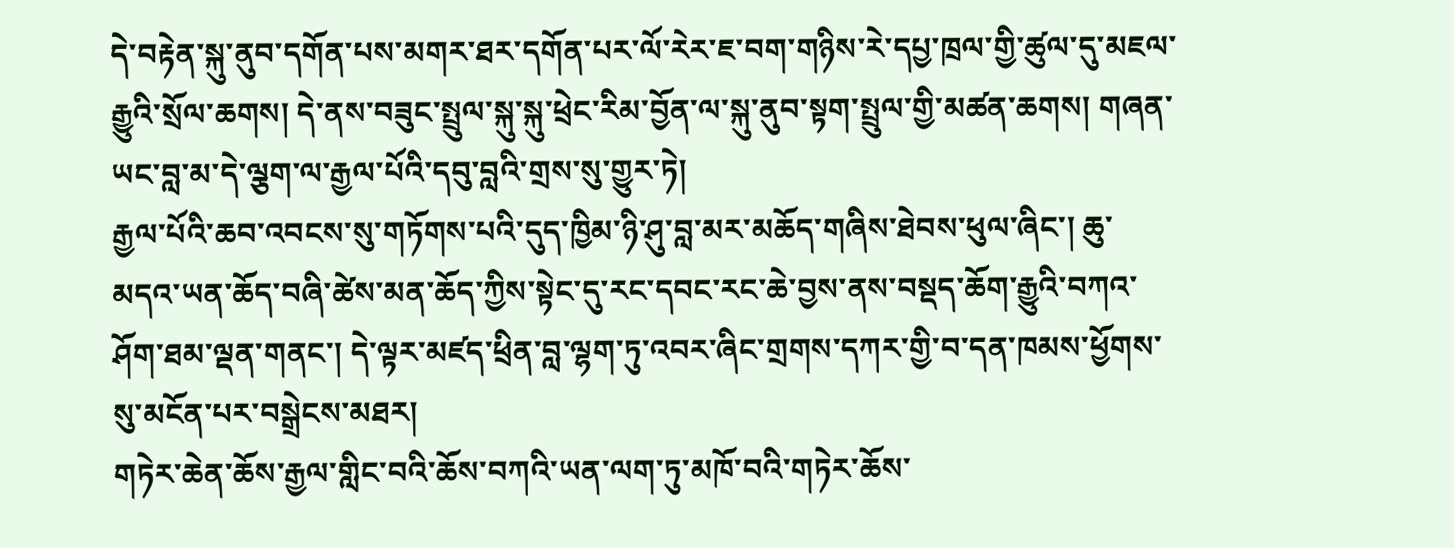དེ་བརྟེན་སྐུ་ནུབ་དགོན་པས་མགར་ཐར་དགོན་པར་ལོ་རེར་ཇ་བག་གཉིས་རེ་དཔྱ་ཁྲལ་གྱི་ཚུལ་དུ་མཇལ་རྒྱུའི་སྲོལ་ཆགས། དེ་ནས་བཟུང་སྤྲུལ་སྐུ་སྐུ་ཕྲེང་རིམ་བྱོན་ལ་སྐུ་ནུབ་སྟག་སྤྲུལ་གྱི་མཚན་ཆགས། གཞན་ཡང་བླ་མ་དེ་ལྕག་ལ་རྒྱལ་པོའི་དབུ་བླའི་གྲས་སུ་གྱུར་ཏེ།
རྒྱལ་པོའི་ཆབ་འབངས་སུ་གཏོགས་པའི་དུད་ཁྱིམ་ཉི་ཤུ་བླ་མར་མཆོད་གཞིས་ཐེབས་ཕུལ་ཞིང་། ཆུ་མདའ་ཡན་ཆོད་བཞི་ཚེས་མན་ཆོད་ཀྱིས་སྟེང་དུ་རང་དབང་རང་ཆེ་བྱས་ནས་བསྡད་ཆོག་རྒྱུའི་བཀའ་ཤོག་ཐམ་ལྡན་གནང་། དེ་ལྟར་མཛད་ཕྲིན་བླ་ལྷག་ཏུ་འབར་ཞིང་གྲགས་དཀར་གྱི་བ་དན་ཁམས་ཕྱོགས་སུ་མངོན་པར་བསྒྲེངས་མཐར།
གཏེར་ཆེན་ཆོས་རྒྱལ་གླིང་བའི་ཆོས་བཀའི་ཡན་ལག་ཏུ་མཁོ་བའི་གཏེར་ཆོས་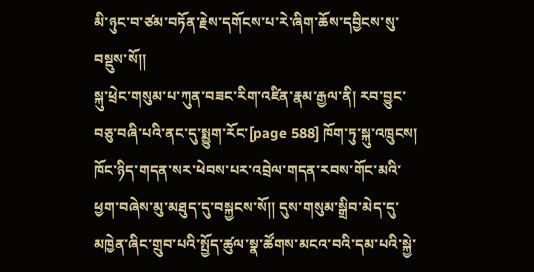མི་ཉུང་བ་ཙམ་བཏོན་རྗེས་དགོངས་པ་རེ་ཞིག་ཆོས་དབྱིངས་སུ་བསྡུས་སོ།།
སྐུ་ཕྲེང་གསུམ་པ་ཀུན་བཟང་རིག་འཛིན་རྣམ་རྒྱལ་ནི། རབ་བྱུང་བཅུ་བཞི་པའི་ནང་དུ་སྨྱུག་རོང་[page 588] ཁོག་ཏུ་སྐུ་འཁྲུངས།
ཁོང་ཉིད་གདན་སར་ཕེབས་པར་འབྲེལ་གདན་རབས་གོང་མའི་ཕྱག་བཞེས་མུ་མཐུད་དུ་བསྐྱངས་སོ།། དུས་གསུམ་སྒྲིབ་མེད་དུ་མཁྱེན་ཞིང་གྲུབ་པའི་སྤྱོད་ཚུལ་སྣ་ཚོགས་མངའ་བའི་དམ་པའི་སྐྱེ་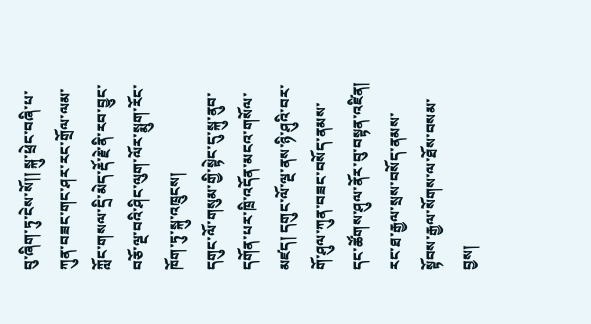བུ་ཞིག་ཏུ་ངེས་སོ།། སྐུ་ཕྲེང་བཞི་པ་ཀུན་བཟང་གང་ཤར་རང་གྲོལ་ལམ་ཀློང་གསལ་དྲི་མེད་རྡོ་རྗེ་ནི་རབ་བྱུང་བཅོ་ལྔ་བའི་ཤིང་ལུག་ལོར་སྨུག་རོང་ཁོག་ཏུ་སྐུ་འཁྲུངས།
དགུང་ལོ་གསུམ་གྱི་སྟེང་དུ་སྐུ་ནུབ་དགོན་པར་ཁྲི་འདོན་མངའ་གསོལ་མཛད། དགུང་ལོ་ལྔ་ནས་ཉི་ཤུའི་བར་གོ་ཤུལ་ཀུན་བཟང་བསོད་ནམས་དང་ཚོགས་ཤུལ་ནོར་བུ་བསྟན་འཛིན། རང་ཐ་རྒྱལ་སྲས་བསོད་ནམས་སྟོབས་རྒྱལ་སོགས་ལ་ཐོས་བསམ་བྱས།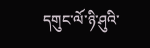དགུང་ལོ་ཉི་ཤུའི་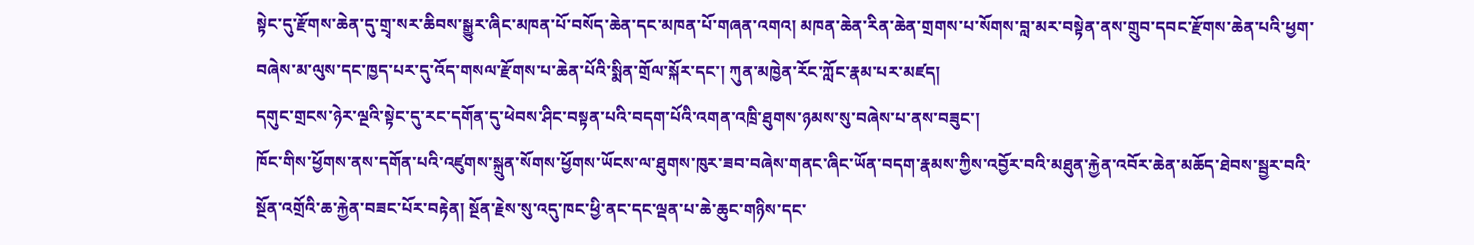སྟེང་དུ་རྫོགས་ཆེན་དུ་གྲྭ་སར་ཆིབས་སྒྱུར་ཞིང་མཁན་པོ་བསོད་ཆེན་དང་མཁན་པོ་གཞན་འགའ། མཁན་ཆེན་རིན་ཆེན་གྲགས་པ་སོགས་བླ་མར་བསྟེན་ནས་གྲུབ་དབང་རྫོགས་ཆེན་པའི་ཕྱག་བཞེས་མ་ལུས་དང་ཁྱད་པར་དུ་འོད་གསལ་རྫོགས་པ་ཆེན་པོའི་སྨིན་གྲོལ་སྐོར་དང་། ཀུན་མཁྱེན་རོང་ཀློང་རྣམ་པར་མཛད།
དགུང་གྲངས་ཉེར་ལྔའི་སྟེང་དུ་རང་དགོན་དུ་ཕེབས་ཤིང་བསྟན་པའི་བདག་པོའི་འགན་འཁྲི་ཐུགས་ཉམས་སུ་བཞེས་པ་ནས་བཟུང་།
ཁོང་གིས་ཕྱོགས་ནས་དགོན་པའི་འཛུགས་སྐྲུན་སོགས་ཕྱོགས་ཡོངས་ལ་ཐུགས་ཁུར་ཟབ་བཞེས་གནང་ཞིང་ཡོན་བདག་རྣམས་ཀྱིས་འབྱོར་བའི་མཐུན་རྐྱེན་འབོར་ཆེན་མཆོད་ཐེབས་སྦྱར་བའི་སྔོན་འགྲོའི་ཆ་རྐྱེན་བཟང་པོར་བརྟེན། སྔོན་རྗེས་སུ་འདུ་ཁང་ཕྱི་ནང་དང་ལྡན་པ་ཆེ་ཆུང་གཉིས་དང་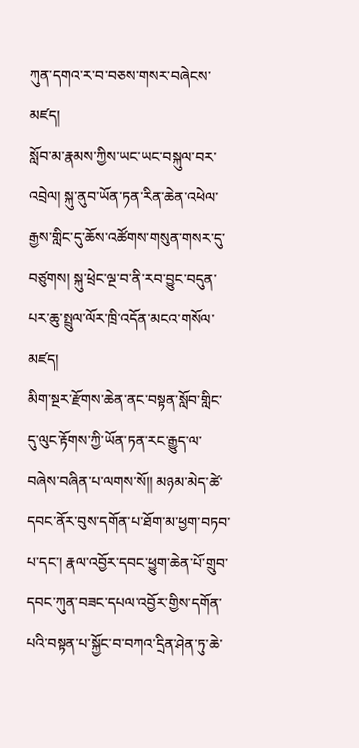ཀུན་དགའ་ར་བ་བཅས་གསར་བཞེངས་མཛད།
སློབ་མ་རྣམས་ཀྱིས་ཡང་ཡང་བསྐུལ་བར་འབྲེལ། སྐུ་ནུབ་ཡོན་ཏན་རིན་ཆེན་འཕེལ་རྒྱས་གླིང་དུ་ཆོས་འཚོགས་གསུན་གསར་དུ་བཙུགས། སྐུ་ཕྲེང་ལྔ་བ་ནི་རབ་བྱུང་བདུན་པར་ཆུ་སྤྲུལ་ལོར་ཁྲི་འདོན་མངའ་གསོལ་མཛད།
མིག་སྔར་རྫོགས་ཆེན་ནང་བསྟན་སློབ་གླིང་དུ་ལུང་རྟོགས་ཀྱི་ཡོན་ཏན་རང་རྒྱུད་ལ་བཞེས་བཞིན་པ་ལགས་སོ།། མཉམ་མེད་ཚེ་དབང་ནོར་བུས་དགོན་པ་ཐོག་མ་ཕྱག་བཏབ་པ་དང་། རྣལ་འབྱོར་དབང་ཕྱུག་ཆེན་པོ་གྲུབ་དབང་ཀུན་བཟང་དཔལ་འབྱོར་གྱིས་དགོན་པའི་བསྟན་པ་སྐྱོང་བ་བཀའ་དྲིན་ཤེན་ཏུ་ཆེ་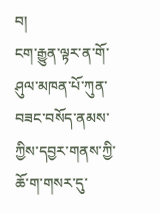བ།
ངག་རྒྱུན་ལྟར་ན་གོ་ཤུལ་མཁན་པོ་ཀུན་བཟང་བསོད་ནམས་ཀྱིས་དབྱར་གནས་ཀྱི་ཆོ་ག་གསར་དུ་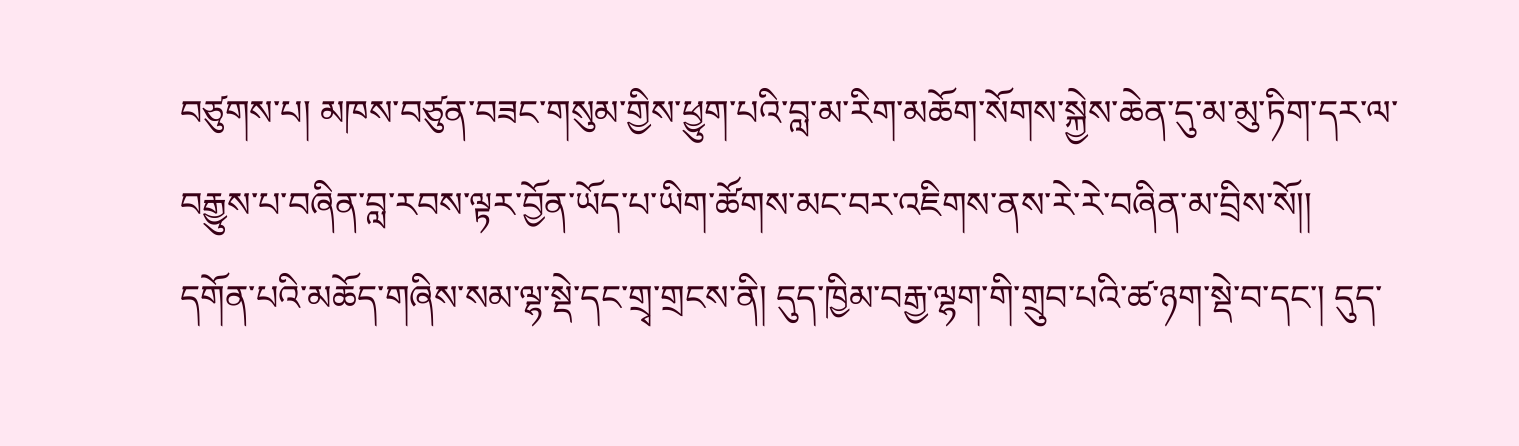བཙུགས་པ། མཁས་བཙུན་བཟང་གསུམ་གྱིས་ཕྱུག་པའི་བླ་མ་རིག་མཆོག་སོགས་སྐྱེས་ཆེན་དུ་མ་མུ་ཏིག་དར་ལ་བརྒྱུས་པ་བཞིན་བླ་རབས་ལྟར་བྱོན་ཡོད་པ་ཡིག་ཚོགས་མང་བར་འཇིགས་ནས་རེ་རེ་བཞིན་མ་བྲིས་སོ།།
དགོན་པའི་མཆོད་གཞིས་སམ་ལྷ་སྡེ་དང་གྲྭ་གྲངས་ནི། དུད་ཁྱིམ་བརྒྱ་ལྷག་གི་གྲུབ་པའི་ཚ་ཉག་སྡེ་བ་དང་། དུད་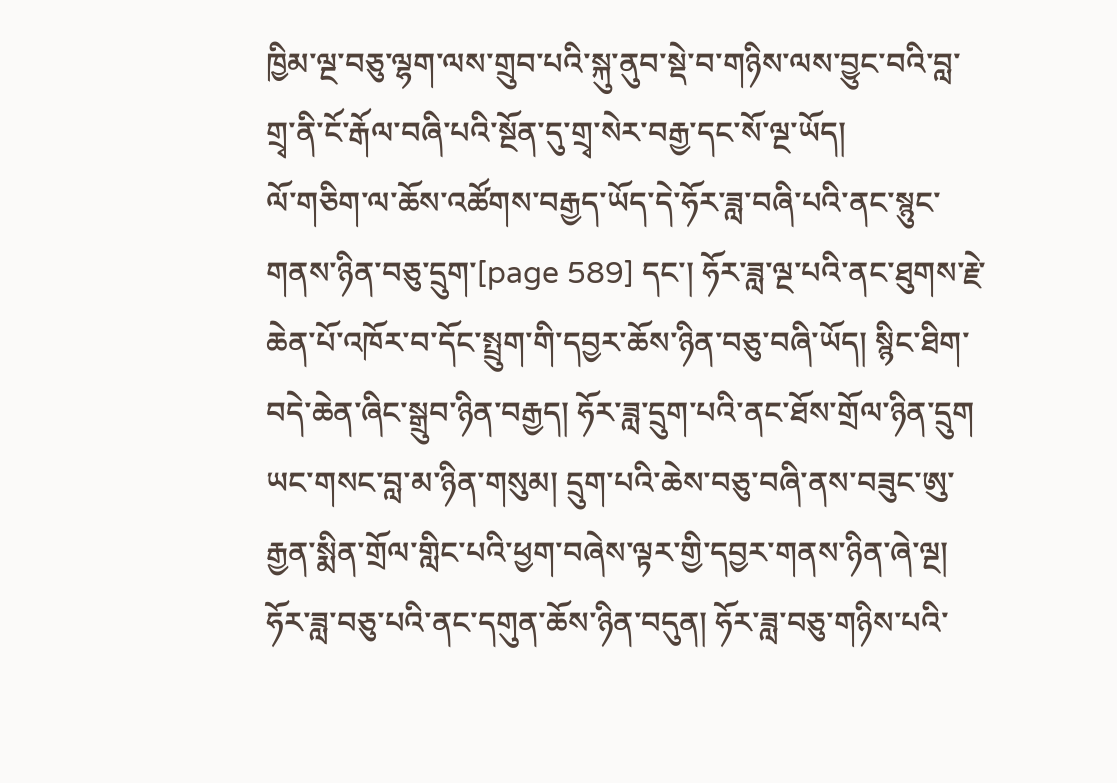ཁྱིམ་ལྔ་བཅུ་ལྷག་ལས་གྲུབ་པའི་སྐུ་ནུབ་སྡེ་བ་གཉིས་ལས་བྱུང་བའི་བླ་གྲྭ་ནི་ངོ་རྒོལ་བཞི་པའི་སྔོན་དུ་གྲྭ་སེར་བརྒྱ་དང་སོ་ལྔ་ཡོད།
ལོ་གཅིག་ལ་ཆོས་འཚོགས་བརྒྱད་ཡོད་དེ་ཧོར་ཟླ་བཞི་པའི་ནང་སྙུང་གནས་ཉིན་བཅུ་དྲུག་[page 589] དང་། ཧོར་ཟླ་ལྔ་པའི་ནང་ཐུགས་རྗེ་ཆེན་པོ་འཁོར་བ་དོང་སྤྲུག་གི་དབྱར་ཆོས་ཉིན་བཅུ་བཞི་ཡོད། སྙིང་ཐིག་བདེ་ཆེན་ཞིང་སྒྲུབ་ཉིན་བརྒྱད། ཧོར་ཟླ་དྲུག་པའི་ནང་ཐོས་གྲོལ་ཉིན་དྲུག
ཡང་གསང་བླ་མ་ཉིན་གསུམ། དྲུག་པའི་ཆེས་བཅུ་བཞི་ནས་བཟུང་ཨུ་རྒྱན་སྨིན་གྲོལ་གླིང་པའི་ཕྱག་བཞེས་ལྟར་གྱི་དབྱར་གནས་ཉིན་ཞེ་ལྔ། ཧོར་ཟླ་བཅུ་པའི་ནང་དགུན་ཆོས་ཉིན་བདུན། ཧོར་ཟླ་བཅུ་གཉིས་པའི་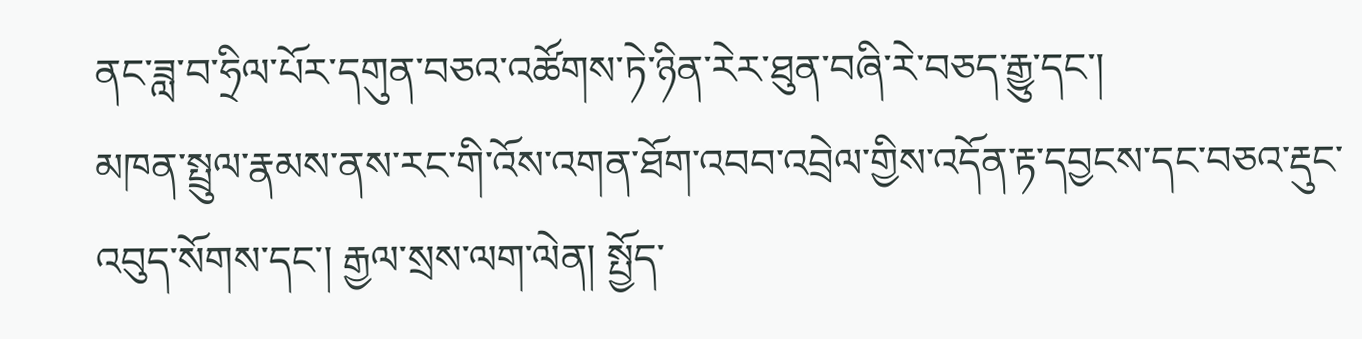ནང་ཟླ་བ་ཧྲིལ་པོར་དགུན་བཅའ་འཚོགས་ཏེ་ཉིན་རེར་ཐུན་བཞི་རེ་བཅད་རྒྱུ་དང་།
མཁན་སྤྲུལ་རྣམས་ནས་རང་གི་འོས་འགན་ཐོག་འབབ་འབྲེལ་གྱིས་འདོན་རྟ་དབྱངས་དང་བཅའ་རྡུང་འབུད་སོགས་དང་། རྒྱལ་སྲས་ལག་ལེན། སྤྱོད་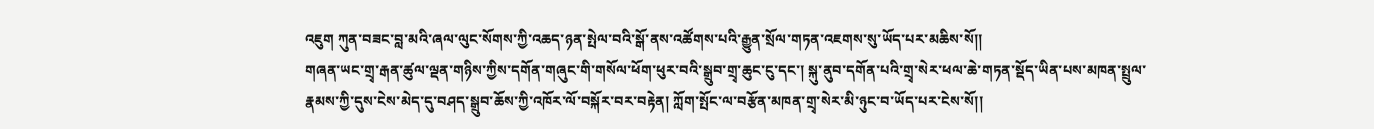འཇུག ཀུན་བཟང་བླ་མའི་ཞལ་ལུང་སོགས་ཀྱི་འཆད་ཉན་སྤེལ་བའི་སྒོ་ནས་འཚོགས་པའི་རྒྱུན་སྲོལ་གཏན་འཇགས་སུ་ཡོད་པར་མཆིས་སོ།།
གཞན་ཡང་གྲྭ་རྒན་ཚུལ་ལྡན་གཉིས་ཀྱིས་དགོན་གཞུང་གི་གསོལ་ཕོག་ཕུར་བའི་སྒྲུབ་གྲྭ་ཆུང་ངུ་དང་། སྐུ་ནུབ་དགོན་པའི་གྲྭ་སེར་ཕལ་ཆེ་གཏན་སྡོད་ཡིན་པས་མཁན་སྤྲུལ་རྣམས་ཀྱི་དུས་ངེས་མེད་དུ་བཤད་སྒྲུབ་ཆོས་ཀྱི་འཁོར་ལོ་བསྐོར་བར་བརྟེན། ཀློག་སྤོང་ལ་བརྩོན་མཁན་གྲྭ་སེར་མི་ཉུང་བ་ཡོད་པར་ངེས་སོ།།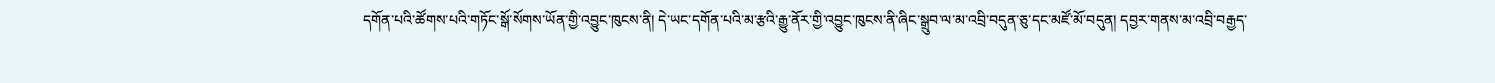དགོན་པའི་ཚོགས་པའི་གཏོང་སྒོ་སོགས་ཡོན་གྱི་འབྱུང་ཁུངས་ནི། དེ་ཡང་དགོན་པའི་མ་རྩའི་རྒྱུ་ནོར་གྱི་འབྱུང་ཁུངས་ནི་ཞིང་སྒྲུབ་ལ་མ་འབྲི་བདུན་ཅུ་དང་མཛོ་མོ་བདུན། དབྱར་གནས་མ་འབྲི་བརྒྱད་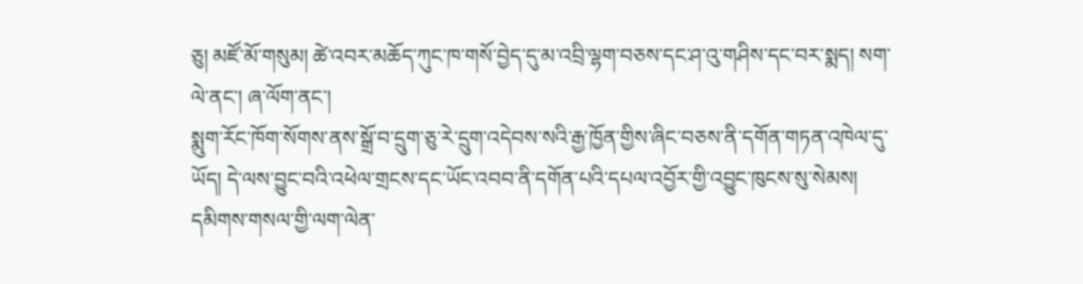ཅུ། མཛོ་མོ་གསུམ། ཚེ་འབར་མཆོད་ཀུང་ཁ་གསོ་བྱེད་དུ་མ་འབྲི་ལྷག་བཅས་དང་ཤ་འུ་གཤིས་དང་བར་སྨད། སག་ལེ་ནང་། ཞ་ལོག་ནང་།
སྨུག་རོང་ཁོག་སོགས་ནས་སྒྲོ་བ་དྲུག་ཅུ་རེ་དྲུག་འདེབས་སའི་རྒྱ་ཁྱོན་གྱིས་ཞིང་བཅས་ནི་དགོན་གཏན་འཁེལ་དུ་ཡོད། དེ་ལས་བྱུང་བའི་འཕེལ་གྲངས་དང་ཡོང་འབབ་ནི་དགོན་པའི་དཔལ་འབྱོར་གྱི་འབྱུང་ཁུངས་སུ་སེམས། དམིགས་གསལ་གྱི་ལག་ལེན་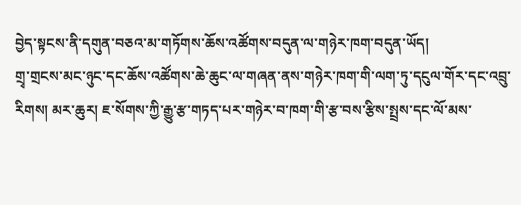བྱེད་སྟངས་ནི་དགུན་བཅའ་མ་གཏོགས་ཆོས་འཚོགས་བདུན་ལ་གཉེར་ཁག་བདུན་ཡོད།
གྲྭ་གྲངས་མང་ཉུང་དང་ཆོས་འཚོགས་ཆེ་ཆུང་ལ་གཞན་ནས་གཉེར་ཁག་གི་ལག་ཏུ་དངུལ་གོར་དང་འབྲུ་རིགས། མར་ཆུར། ཇ་སོགས་ཀྱི་རྒྱུ་རྩ་གཏད་པར་གཉེར་བ་ཁག་གི་རྩ་བས་རྩིས་སྤྲས་དང་ལོ་མས་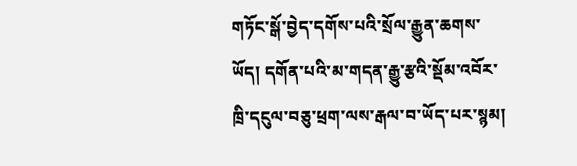གཏོང་སྒོ་བྱེད་དགོས་པའི་སྲོལ་རྒྱུན་ཆགས་ཡོད། དགོན་པའི་མ་གདན་རྒྱུ་རྩའི་སྡོམ་འབོར་ཁྲི་དངུལ་བཅུ་ཕྲག་ལས་རྒལ་བ་ཡོད་པར་སྙམ།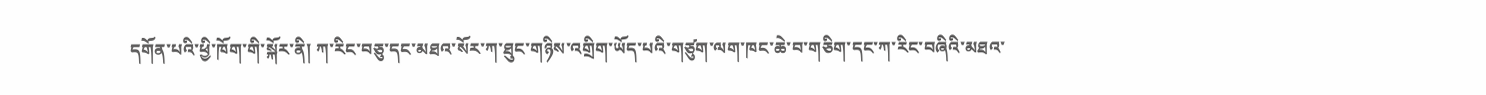དགོན་པའི་ཕྱི་ཁོག་གི་སྐོར་ནི། ཀ་རིང་བཅུ་དང་མཐའ་སོར་ཀ་ཐུང་གཉིས་འགྲིག་ཡོད་པའི་གཙུག་ལག་ཁང་ཆེ་བ་གཅིག་དང་ཀ་རིང་བཞིའི་མཐའ་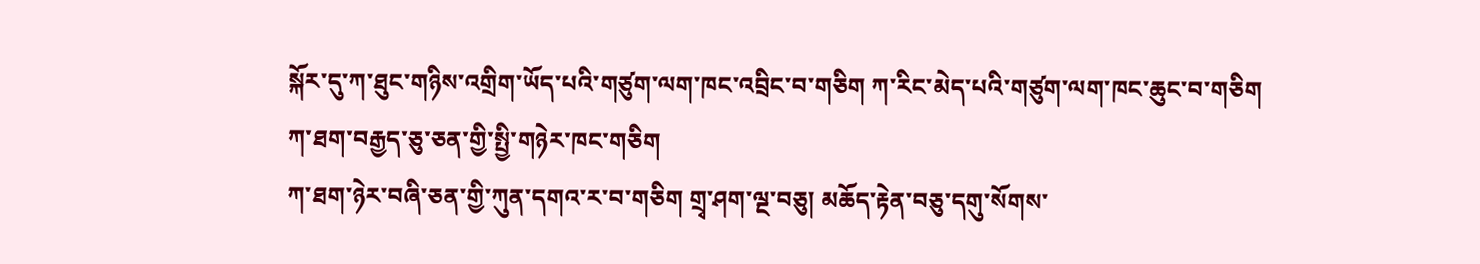སྐོར་དུ་ཀ་ཐུང་གཉིས་འགྲིག་ཡོད་པའི་གཙུག་ལག་ཁང་འབྲིང་བ་གཅིག ཀ་རིང་མེད་པའི་གཙུག་ལག་ཁང་ཆུང་བ་གཅིག ཀ་ཐག་བརྒྱད་ཅུ་ཅན་གྱི་སྤྱི་གཉེར་ཁང་གཅིག
ཀ་ཐག་ཉེར་བཞི་ཅན་གྱི་ཀུན་དགའ་ར་བ་གཅིག གྲྭ་ཤག་ལྔ་བཅུ། མཆོད་རྟེན་བཅུ་དགུ་སོགས་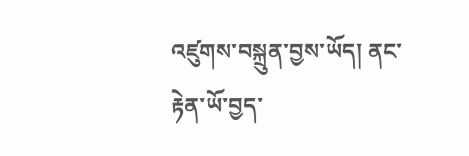འཛུགས་བསྐྲུན་བྱས་ཡོད། ནང་རྟེན་ཡོ་བྱད་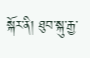སྐོར་ནི། ཐུབ་སྐུ་རྒྱ་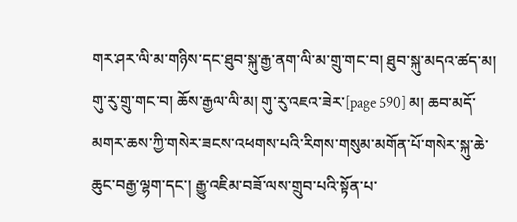གར་ཤར་ལི་མ་གཉིས་དང་ཐུབ་སྐུ་རྒྱ་ནག་ལི་མ་གྲུ་གང་བ། ཐུབ་སྐུ་མདའ་ཚད་མ། གུ་རུ་གྲུ་གང་བ། ཆོས་རྒྱལ་ལི་མ། གུ་རུ་འཇའ་ཟེར་[page 590] མ། ཆབ་མདོ་མགར་ཆས་ཀྱི་གསེར་ཟངས་འཕགས་པའི་རིགས་གསུམ་མགོན་པོ་གསེར་སྐུ་ཆེ་ཆུང་བརྒྱ་ལྷག་དང་། རྒྱུ་འཇིམ་བཟོ་ལས་གྲུབ་པའི་སྟོན་པ་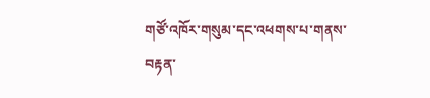གཙོ་འཁོར་གསུམ་དང་འཕགས་པ་གནས་བརྟན་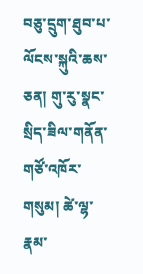བཅུ་དྲུག་ཐུབ་པ་ལོངས་སྐུའི་ཆས་ཅན། གུ་རུ་སྣང་སྲིད་ཟིལ་གནོན་གཙོ་འཁོར་གསུམ། ཚེ་ལྷ་རྣམ་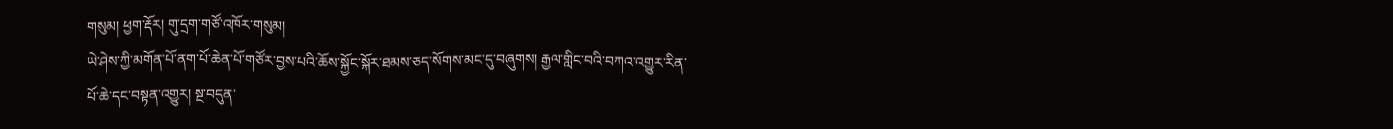གསུམ། ཕྱག་རྡོར། གུ་དྲག་གཙོ་འཁོར་གསུམ།
ཡེ་ཤེས་ཀྱི་མགོན་པོ་ནག་པོ་ཆེན་པོ་གཙོར་བྱས་པའི་ཆོས་སྐྱོང་སྐོར་ཐམས་ཅད་སོགས་མང་དུ་བཞུགས། རྒྱལ་གླིང་བའི་བཀའ་འགྱུར་རིན་པོ་ཆེ་དང་བསྟན་འགྱུར། སྔ་བདུན་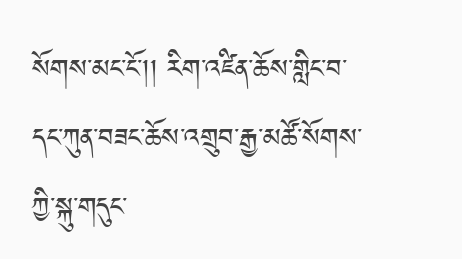སོགས་མང་ངོ་།། རིག་འཛིན་ཆོས་གླིང་བ་དང་ཀུན་བཟང་ཆོས་འགྲུབ་རྒྱ་མཚོ་སོགས་ཀྱི་སྐུ་གདུང་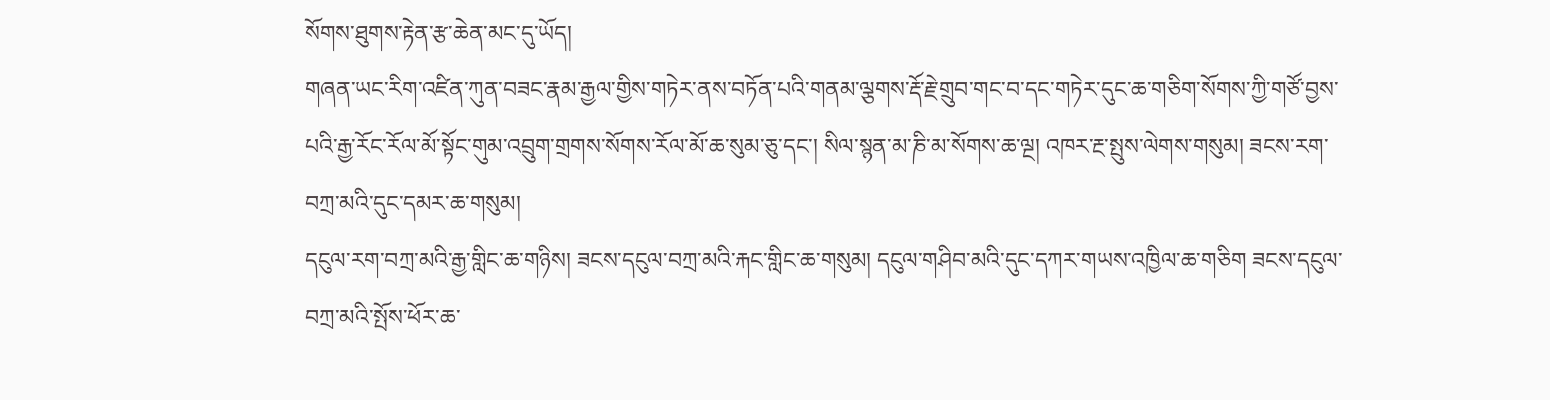སོགས་ཐུགས་རྟེན་རྩ་ཆེན་མང་དུ་ཡོད།
གཞན་ཡང་རིག་འཛིན་ཀུན་བཟང་རྣམ་རྒྱལ་གྱིས་གཏེར་ནས་བཏོན་པའི་གནམ་ལྕགས་རྡོ་རྗེ་གྲུབ་གང་བ་དང་གཏེར་དུང་ཆ་གཅིག་སོགས་ཀྱི་གཙོ་བྱས་པའི་རྒྱ་རོང་རོལ་མོ་སྟོང་གུམ་འབྲུག་གྲགས་སོགས་རོལ་མོ་ཆ་སུམ་ཅུ་དང་། སིལ་སྙན་མ་ཎི་མ་སོགས་ཆ་ལྔ། འཁར་རྔ་སྤུས་ལེགས་གསུམ། ཟངས་རག་བཀྲ་མའི་དུང་དམར་ཆ་གསུམ།
དངུལ་རག་བཀྲ་མའི་རྒྱ་གླིང་ཆ་གཉིས། ཟངས་དངུལ་བཀྲ་མའི་རྐང་གླིང་ཆ་གསུམ། དངུལ་གཤིབ་མའི་དུང་དཀར་གཡས་འཁྱིལ་ཆ་གཅིག ཟངས་དངུལ་བཀྲ་མའི་སྤོས་ཕོར་ཆ་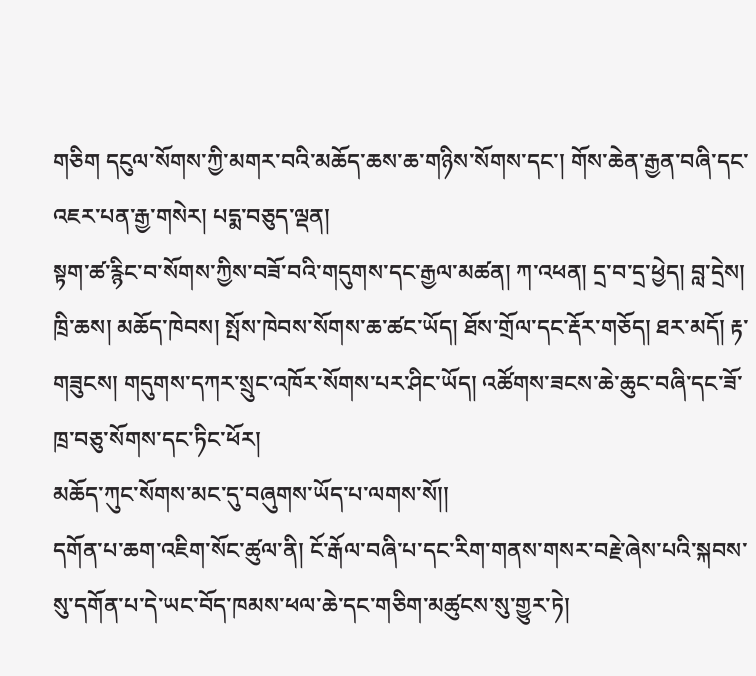གཅིག དངུལ་སོགས་ཀྱི་མགར་བའི་མཆོད་ཆས་ཆ་གཉིས་སོགས་དང་། གོས་ཆེན་རྒྱན་བཞི་དང་འཇར་པན་རྒྱ་གསེར། པདྨ་བཅུད་ལྡན།
སྟག་ཚ་རྙིང་བ་སོགས་ཀྱིས་བཟོ་བའི་གདུགས་དང་རྒྱལ་མཚན། ཀ་འཕན། དྲ་བ་དྲ་ཕྱེད། བླ་དྲེས། ཁྲི་ཆས། མཆོད་ཁེབས། སྤོས་ཁེབས་སོགས་ཆ་ཚང་ཡོད། ཐོས་གྲོལ་དང་རྡོར་གཅོད། ཐར་མདོ། རྟ་གཟུངས། གདུགས་དཀར་སྲུང་འཁོར་སོགས་པར་ཤིང་ཡོད། འཚོགས་ཟངས་ཆེ་ཆུང་བཞི་དང་ཟོ་ཁྲ་བཅུ་སོགས་དང་ཏིང་ཕོར།
མཆོད་ཀུང་སོགས་མང་དུ་བཞུགས་ཡོད་པ་ལགས་སོ།།
དགོན་པ་ཆག་འཇིག་སོང་ཚུལ་ནི། ངོ་རྒོལ་བཞི་པ་དང་རིག་གནས་གསར་བརྗེ་ཞེས་པའི་སྐབས་སུ་དགོན་པ་དེ་ཡང་བོད་ཁམས་ཕལ་ཆེ་དང་གཅིག་མཚུངས་སུ་གྱུར་ཏེ།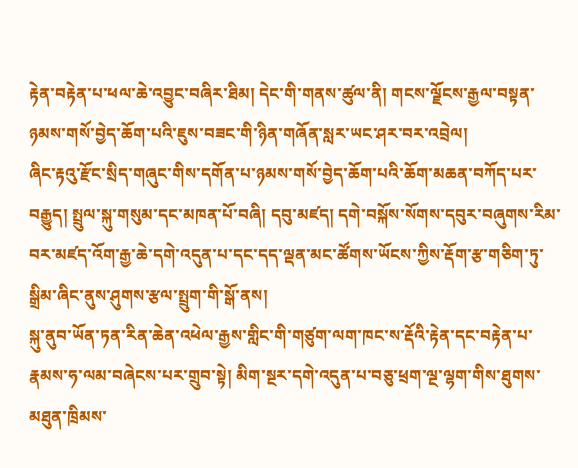རྟེན་བརྟེན་པ་ཕལ་ཆེ་འབྱུང་བཞིར་ཐིམ། དེང་གི་གནས་ཚུལ་ནི། གངས་ལྗོངས་རྒྱལ་བསྟན་ཉམས་གསོ་བྱེད་ཆོག་པའི་ཇུས་བཟང་གི་ཉིན་གཞོན་སླར་ཡང་ཤར་བར་འབྲེལ།
ཞིང་རྟའུ་རྫོང་སྲིད་གཞུང་གིས་དགོན་པ་ཉམས་གསོ་བྱེད་ཆོག་པའི་ཆོག་མཆན་བཀོད་པར་བརྒྱུད། སྤྲུལ་སྐུ་གསུམ་དང་མཁན་པོ་བཞི། དབུ་མཛད། དགེ་བསྐོས་སོགས་དབུར་བཞུགས་རིམ་བར་མཛད་འོག་རྒྱ་ཆེ་དགེ་འདུན་པ་དང་དད་ལྡན་མང་ཚོགས་ཡོངས་ཀྱིས་རྡོག་རྩ་གཅིག་ཏུ་སྒྲིམ་ཞིང་ནུས་ཤུགས་རྩལ་སྤྲུག་གི་སྒོ་ནས།
སྐུ་ནུབ་ཡོན་ཏན་རིན་ཆེན་འཕེལ་རྒྱས་གླིང་གི་གཙུག་ལག་ཁང་ས་རྡོའི་རྟེན་དང་བརྟེན་པ་རྣམས་ཧ་ལམ་བཞེངས་པར་གྲུབ་སྟེ། མིག་སྔར་དགེ་འདུན་པ་བཅུ་ཕྲག་ལྔ་ལྷག་གིས་ཐུགས་མཐུན་ཁྲིམས་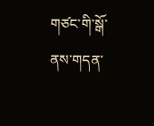གཙང་གི་སྒོ་ནས་གདན་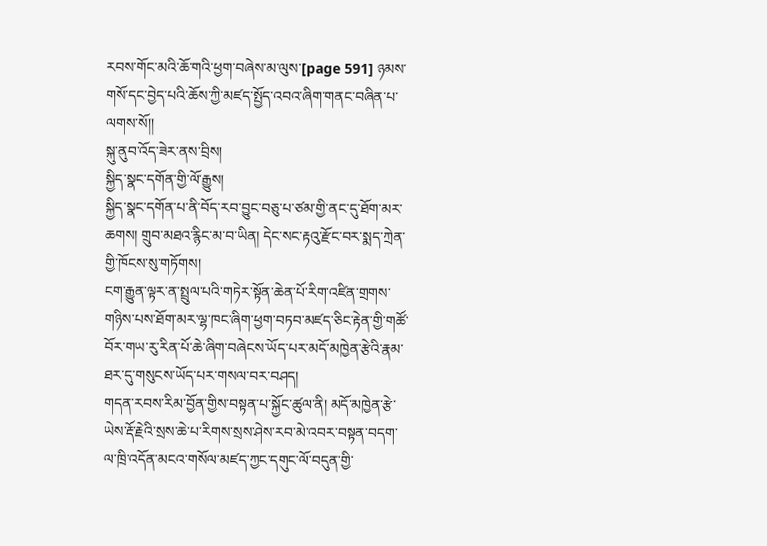རབས་གོང་མའི་ཆོ་གའི་ཕྱག་བཞེས་མ་ལུས་[page 591] ཉམས་གསོ་དང་བྱེད་པའི་ཆོས་ཀྱི་མཛད་སྤྱོད་འབའ་ཞིག་གནང་བཞིན་པ་ལགས་སོ།།
སྐུ་ནུབ་འོད་ཟེར་ནས་བྲིས།
སྐྱིད་སྣང་དགོན་གྱི་ལོ་རྒྱུས།
སྐྱིད་སྣང་དགོན་པ་ནི་བོད་རབ་བྱུང་བཅུ་པ་ཙམ་གྱི་ནང་དུ་ཐོག་མར་ཆགས། གྲུབ་མཐའ་རྙིང་མ་བ་ཡིན། དེང་སང་རྟའུ་རྫོང་བར་སྨད་ཀྲེན་གྱི་ཁོངས་སུ་གཏོགས།
ངག་རྒྱུན་ལྟར་ན་སྤྲུལ་པའི་གཏེར་སྟོན་ཆེན་པོ་རིག་འཛིན་གྲགས་གཉིས་པས་ཐོག་མར་ལྷ་ཁང་ཞིག་ཕྱག་བཏབ་མཛད་ཅིང་རྟེན་གྱི་གཚོ་བོར་གཡ་རུ་རིན་པོ་ཆེ་ཞིག་བཞེངས་ཡོད་པར་མདོ་མཁྱེན་རྩེའི་རྣམ་ཐར་དུ་གསུངས་ཡོད་པར་གསལ་བར་བཤད།
གདན་རབས་རིམ་བྱོན་གྱིས་བསྟན་པ་སྐྱོང་ཚུལ་ནི། མདོ་མཁྱེན་རྩེ་ཡེས་རྡོ་རྗེའི་སྲས་ཆེ་པ་རིགས་སྲས་ཤེས་རབ་མེ་འབར་བསྟན་བདག་ལ་ཁྲི་འདོན་མངའ་གསོལ་མཛད་ཀྱང་དགུང་ལོ་བདུན་གྱི་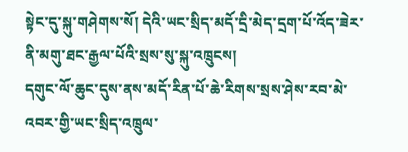སྟེང་དུ་སྐུ་གཤེགས་སོ། དེའི་ཡང་སྲིད་མདོ་དྲི་མེད་དྲག་པོ་འོད་ཟེར་ནི་མགུ་ཐང་རྒྱལ་པོའི་སྲས་སུ་སྐུ་འཁྲུངས།
དགུང་ལོ་ཆུང་དུས་ནས་མདོ་རིན་པོ་ཆེ་རིགས་སྲས་ཤེས་རབ་མེ་འབར་གྱི་ཡང་སྲིད་འཁྲུལ་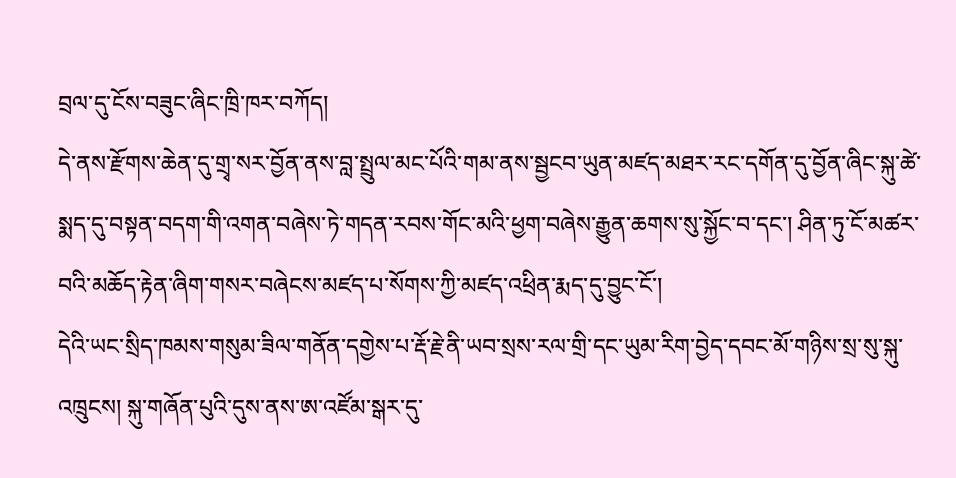བྲལ་དུ་ངོས་བཟུང་ཞིང་ཁྲི་ཁར་བཀོད།
དེ་ནས་རྫོགས་ཆེན་དུ་གྲྭ་སར་བྱོན་ནས་བླ་སྤྲུལ་མང་པོའི་གམ་ནས་སྦྱངབ་ཡུན་མཛད་མཐར་རང་དགོན་དུ་བྱོན་ཞིང་སྐུ་ཚེ་སྨད་དུ་བསྟན་བདག་གི་འགན་བཞེས་ཏེ་གདན་རབས་གོང་མའི་ཕྱག་བཞེས་རྒྱུན་ཆགས་སུ་སྐྱོང་བ་དང་། ཤིན་ཏུ་ངོ་མཚར་བའི་མཆོད་རྟེན་ཞིག་གསར་བཞེངས་མཛད་པ་སོགས་ཀྱི་མཛད་འཕྲིན་རྨད་དུ་བྱུང་ངོ་།
དེའི་ཡང་སྲིད་ཁམས་གསུམ་ཟིལ་གནོན་དགྱེས་པ་རྡོ་རྗེ་ནི་ཡབ་སྲས་རལ་གྲི་དང་ཡུམ་རིག་བྱེད་དབང་མོ་གཉིས་སྲ་སུ་སྐུ་འཁྲུངས། སྐུ་གཞོན་པུའི་དུས་ནས་ཨ་འཛོམ་སྒར་དུ་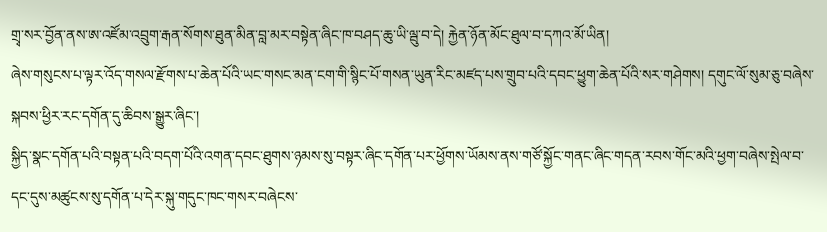གྲྭ་སར་བྱོན་ནས་ཨ་འཛོམ་འབྲུག་རྒན་སོགས་ཐུན་མིན་བླ་མར་བསྟེན་ཞིང་ཁ་བཤད་ཆུ་ཡི་ལྦུ་བ་དེ། རྐྱེན་ཉོན་མོང་ཐུལ་བ་དཀའ་མོ་ཡིན།
ཞེས་གསུངས་པ་ལྟར་འོད་གསལ་རྫོགས་པ་ཆེན་པོའི་ཡང་གསང་མན་ངག་གི་སྙིང་པོ་གསན་ཡུན་རིང་མཛད་པས་གྲུབ་པའི་དབང་ཕྱུག་ཆེན་པོའི་སར་གཤེགས། དགུང་ལོ་སུམ་ཅུ་བཞེས་སྐབས་ཕྱིར་རང་དགོན་དུ་ཆིབས་སྒྱུར་ཞིང་།
སྐྱིད་སྣང་དགོན་པའི་བསྟན་པའི་བདག་པོའི་འགན་དབང་ཐུགས་ཉམས་སུ་བསྟར་ཞིང་དགོན་པར་ཕྱོགས་ཡོམས་ནས་གཙོ་སྐྱོང་གནང་ཞིང་གདན་རབས་གོང་མའི་ཕྱག་བཞེས་སྤེལ་བ་དང་དུས་མཚུངས་སུ་དགོན་པ་དེར་སྐུ་གདུང་ཁང་གསར་བཞེངས་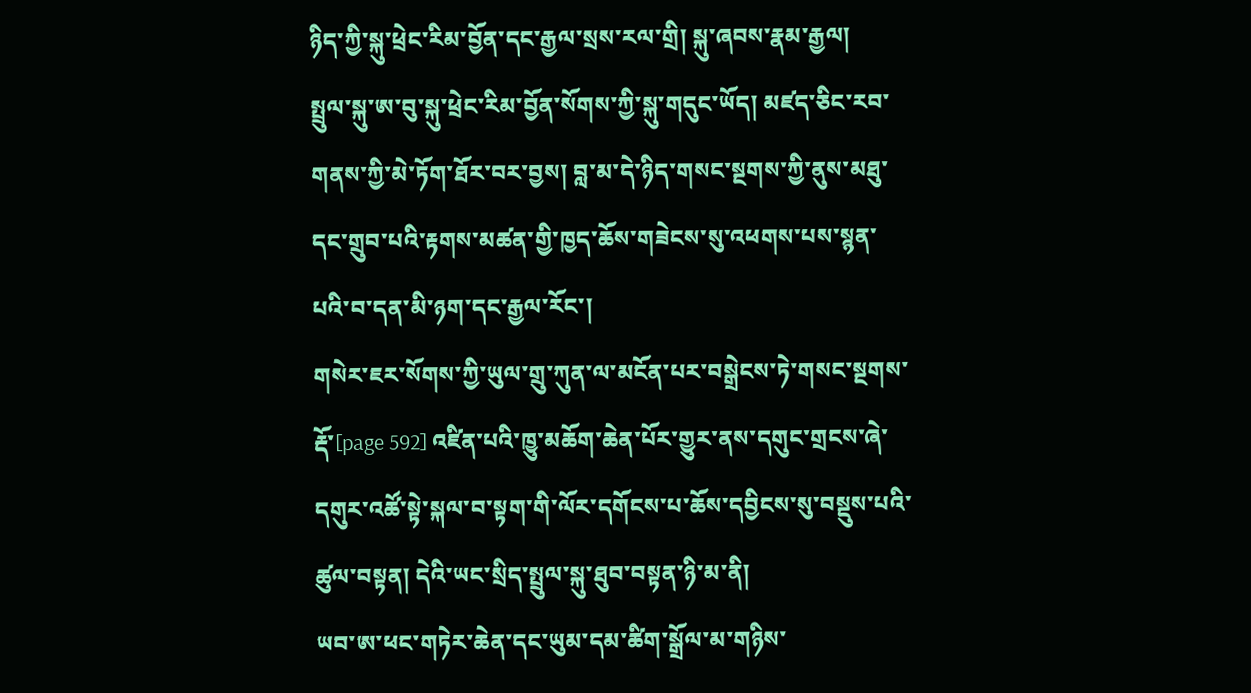ཉིད་ཀྱི་སྐུ་ཕྲེང་རིམ་བྱོན་དང་རྒྱལ་སྲས་རལ་གྲི། སྐུ་ཞབས་རྣམ་རྒྱལ།
སྤྲུལ་སྐུ་ཨ་བུ་སྐུ་ཕྲེང་རིམ་བྱོན་སོགས་ཀྱི་སྐུ་གདུང་ཡོད། མཛད་ཅིང་རབ་གནས་ཀྱི་མེ་ཏོག་ཐོར་བར་བྱས། བླ་མ་དེ་ཉིད་གསང་སྔགས་ཀྱི་ནུས་མཐུ་དང་གྲུབ་པའི་རྟགས་མཚན་གྱི་ཁྱད་ཆོས་གཟེངས་སུ་འཕགས་པས་སྙན་པའི་བ་དན་མི་ཉག་དང་རྒྱལ་རོང་།
གསེར་ཇར་སོགས་ཀྱི་ཡུལ་གྲུ་ཀུན་ལ་མངོན་པར་བསྒྲེངས་ཏེ་གསང་སྔགས་རྡོ་[page 592] འཛིན་པའི་ཁྱུ་མཆོག་ཆེན་པོར་གྱུར་ནས་དགུང་གྲངས་ཞེ་དགུར་འཚོ་སྟེ་སྐལ་བ་སྟག་གི་ལོར་དགོངས་པ་ཆོས་དབྱིངས་སུ་བསྡུས་པའི་ཚུལ་བསྟན། དེའི་ཡང་སྲིད་སྤྲུལ་སྐུ་ཐུབ་བསྟན་ཉི་མ་ནི།
ཡབ་ཨ་ཕང་གཏེར་ཆེན་དང་ཡུམ་དམ་ཚིག་སྒྲོལ་མ་གཉིས་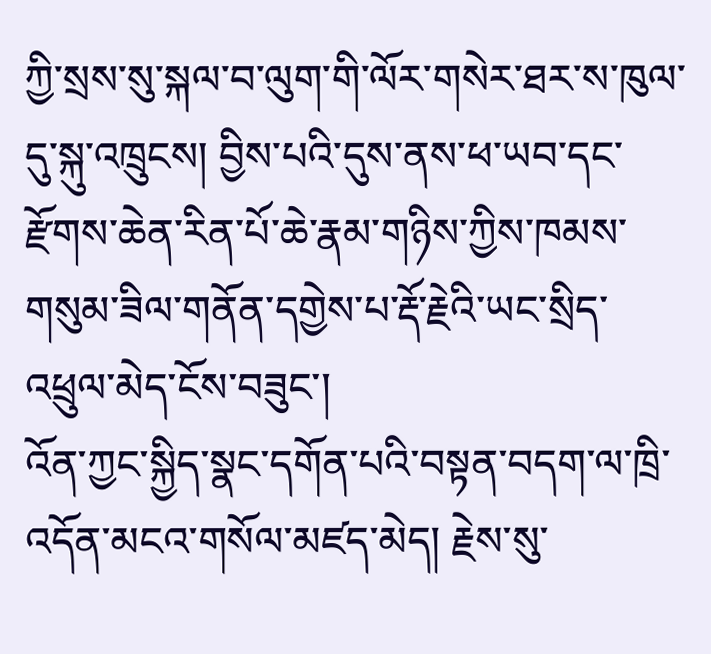ཀྱི་སྲས་སུ་སྐལ་བ་ལུག་གི་ལོར་གསེར་ཐར་ས་ཁུལ་དུ་སྐུ་འཁྲུངས། བྱིས་པའི་དུས་ནས་ཕ་ཡབ་དང་རྫོགས་ཆེན་རིན་པོ་ཆེ་རྣམ་གཉིས་ཀྱིས་ཁམས་གསུམ་ཟིལ་གནོན་དགྱེས་པ་རྡོ་རྗེའི་ཡང་སྲིད་འཕྲུལ་མེད་ངོས་བཟུང་།
འོན་ཀྱང་སྐྱིད་སྣང་དགོན་པའི་བསྟན་བདག་ལ་ཁྲི་འདོན་མངའ་གསོལ་མཛད་མེད། རྗེས་སུ་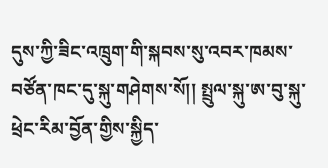དུས་ཀྱི་ཟིང་འཁྲུག་གི་སྐབས་སུ་འབར་ཁམས་བཙོན་ཁང་དུ་སྐུ་གཤེགས་སོ།། སྤྲུལ་སྐུ་ཨ་བུ་སྐུ་ཕྲེང་རིམ་བྱོན་གྱིས་སྐྱིད་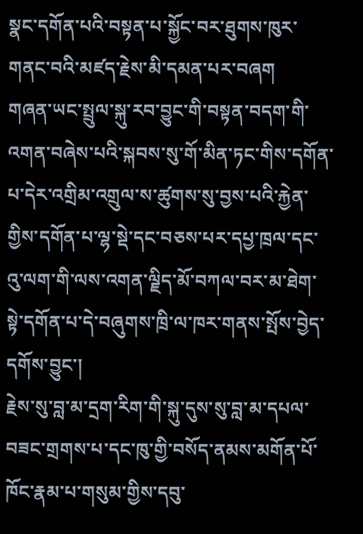སྣང་དགོན་པའི་བསྟན་པ་སྐྱོང་བར་ཐུགས་ཁུར་གནང་བའི་མཛད་རྗེས་མི་དམན་པར་བཞག
གཞན་ཡང་སྤྲུལ་སྐུ་རབ་བྱུང་གི་བསྟན་བདག་གི་འགན་བཞེས་པའི་སྐབས་སུ་གོ་མིན་ཏང་གིས་དགོན་པ་དེར་འགྲིམ་འགྲུལ་ས་ཚུགས་སུ་བྱས་པའི་རྐྱེན་གྱིས་དགོན་པ་ལྷ་སྡེ་དང་བཅས་པར་དཔྱ་ཁྲལ་དང་འུ་ལག་གི་ལས་འགན་ལྗིད་མོ་བཀལ་བར་མ་ཐེག་སྟེ་དགོན་པ་དེ་བཞུགས་ཁྲི་ལ་ཁར་གནས་སྤོས་བྱེད་དགོས་བྱུང་།
རྗེས་སུ་བླ་མ་དྲག་རིག་གི་སྐུ་དུས་སུ་བླ་མ་དཔལ་བཟང་གྲགས་པ་དང་ཁུ་གྱི་བསོད་ནམས་མགོན་པོ་ཁོང་རྣམ་པ་གསུམ་གྱིས་དབུ་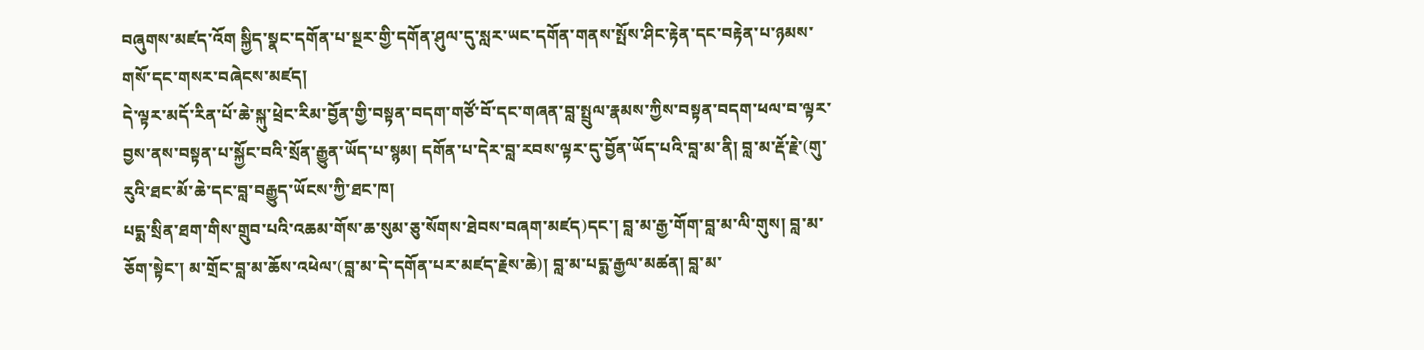བཞུགས་མཛད་འོག སྐྱིད་སྣང་དགོན་པ་སྔར་གྱི་དགོན་ཤུལ་དུ་སླར་ཡང་དགོན་གནས་སྤོས་ཤིང་རྟེན་དང་བརྟེན་པ་ཉམས་གསོ་དང་གསར་བཞེངས་མཛད།
དེ་ལྟར་མདོ་རིན་པོ་ཆེ་སྐུ་ཕྲེང་རིམ་བྱོན་གྱི་བསྟན་བདག་གཙོ་བོ་དང་གཞན་བླ་སྤྲུལ་རྣམས་ཀྱིས་བསྟན་བདག་ཕལ་བ་ལྟར་བྱས་ནས་བསྟན་པ་སྐྱོང་བའི་སྲོན་རྒྱུན་ཡོད་པ་སྙམ། དགོན་པ་དེར་བླ་རབས་ལྟར་དུ་བྱོན་ཡོད་པའི་བླ་མ་ནི། བླ་མ་རྡོ་རྗེ་(གུ་རུའི་ཐང་མོ་ཆེ་དང་བླ་བརྒྱུད་ཡོངས་ཀྱི་ཐང་ཁ།
པདྨ་སྲིན་ཐག་གིས་གྲུབ་པའི་འཆམ་གོས་ཆ་སུམ་ཅུ་སོགས་ཐེབས་བཞག་མཛད)དང་། བླ་མ་རྒྱ་གོག་བླ་མ་ལི་གུས། བླ་མ་ཅོག་སྟེང་། མ་གྲོང་བླ་མ་ཆོས་འཕེལ་(བླ་མ་དེ་དགོན་པར་མཛད་རྗེས་ཆེ)། བླ་མ་པདྨ་རྒྱལ་མཚན། བླ་མ་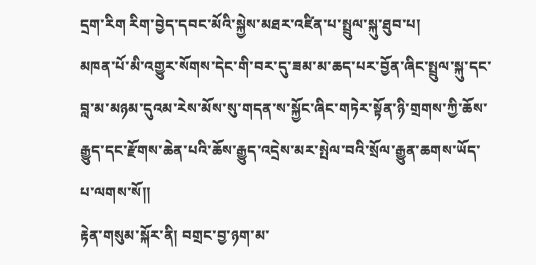དྲག་རིག རིག་བྱེད་དབང་མོའི་སྐྱེས་མཐར་འཛིན་པ་སྤྲུལ་སྐུ་ཐུབ་པ།
མཁན་པོ་མི་འགྱུར་སོགས་དེང་གི་བར་དུ་ཟམ་མ་ཆད་པར་བྱོན་ཞིང་སྤྲུལ་སྐུ་དང་བླ་མ་མཉམ་དུའམ་རེས་མོས་སུ་གདན་ས་སྐྱོང་ཞིང་གཏེར་སྟོན་ཉི་གྲགས་ཀྱི་ཆོས་རྒྱུད་དང་རྫོགས་ཆེན་པའི་ཆོས་རྒྱུད་འདྲེས་མར་སྤེལ་བའི་སྲོལ་རྒྱུན་ཆགས་ཡོད་པ་ལགས་སོ།།
རྟེན་གསུམ་སྐོར་ནི། བགྲང་བྱ་ཉག་མ་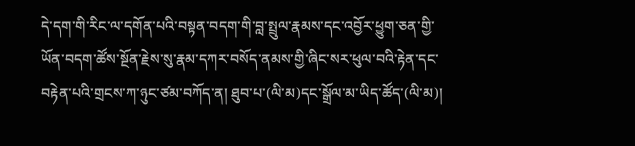དེ་དག་གི་རིང་ལ་དགོན་པའི་བསྟན་བདག་གི་བླ་སྤྲུལ་རྣམས་དང་འབྱོར་ཕྱུག་ཅན་གྱི་ཡོན་བདག་ཚོས་སྔོན་རྗེས་སུ་རྣམ་དཀར་བསོད་ནམས་གྱི་ཞིང་སར་ཕུལ་བའི་རྟེན་དང་བརྟེན་པའི་གྲངས་ཀ་ཉུང་ཙམ་བཀོད་ན། ཐུབ་པ་(ལི་མ)དང་སྒྲོལ་མ་ཡིད་ཚོད་(ལི་མ)།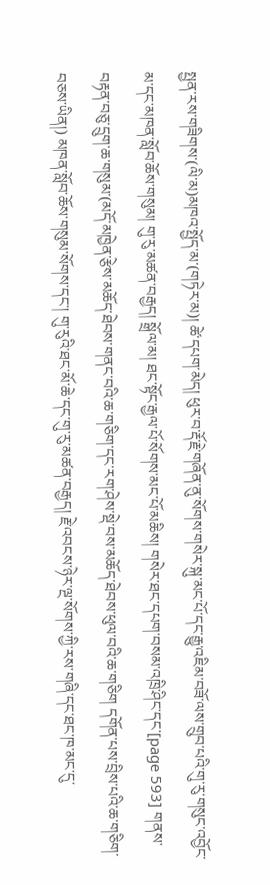སྤྱན་རས་གཟིགས་(ལི་མ)མཁའ་སྤྱོད་མ་(གཏེར་མ)། ཚེ་དཔག་མེད། ཕུར་བ་རྡོ་རྗེ་གཞོན་ནུ་སོགས་གསེར་སྐུ་མང་པོ་དང་རྒྱུ་འཇིམ་བཟོ་ལས་གྲུབ་པའི་གུ་རུ་གསུང་འབྱོང་མ་དང་མཁན་སློབ་ཆོས་གསུམ། གུ་རུ་མཚན་བརྒྱད། སྒྲོལ་མ། ཐང་སྟོང་རྒྱལ་པོ་སོགས་མང་པོ་མཆིས། གསེར་ཐང་དཔག་བསམ་འཁྲི་ཤིང་དང་[page 593] གནས་བརྟན་བཅུ་དྲུག་ཆ་གསུམ་(མདོ་མཁྱེན་རྩེས་མཆོད་ཐེབས་གནང་བའི་ཆ་གཅིག་དང་རག་ཤེས་སྡེ་བས་མཆོད་ཐེབས་ཕུལ་བའི་ཆ་གཅིག དགོན་པས་བྲིས་པའི་ཆ་གཅིག་བཅས་ཡིན།) མཁན་སློབ་ཆོས་གསུམ་སོགས་དང་། གུ་རུའི་ཐང་མོ་ཆེ་དང་གུ་རུ་མཚན་བརྒྱད། རྗེ་འབངས་ཉེར་ལྔ་སོགས་ཀྱི་རས་གཞི་དང་ཐང་ཁ་མང་དུ་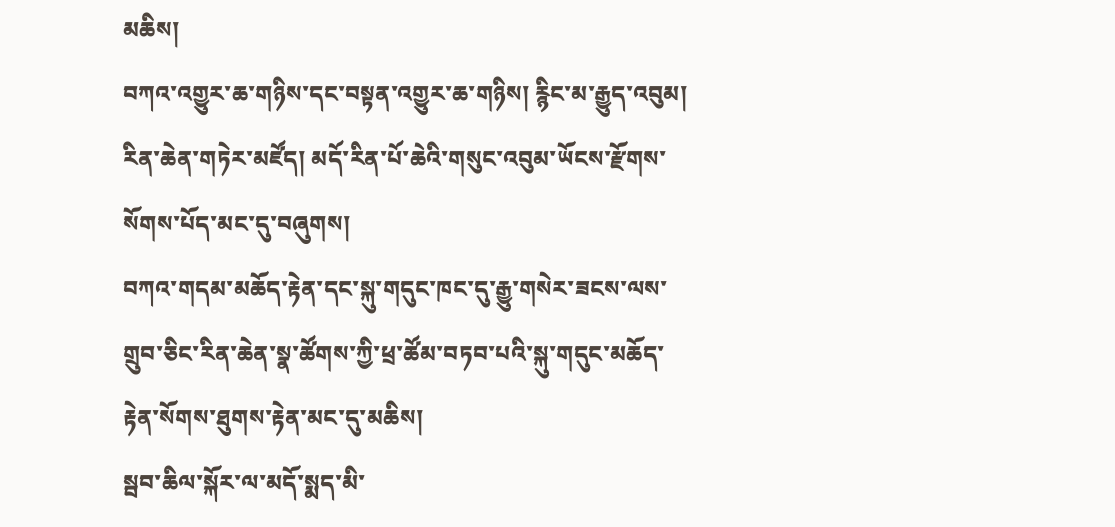མཆིས།
བཀའ་འགྱུར་ཆ་གཉིས་དང་བསྟན་འགྱུར་ཆ་གཉིས། རྙིང་མ་རྒྱུད་འབུམ། རིན་ཆེན་གཏེར་མཛོད། མདོ་རིན་པོ་ཆེའི་གསུང་འབུམ་ཡོངས་རྫོགས་སོགས་པོད་མང་དུ་བཞུགས།
བཀའ་གདམ་མཆོད་རྟེན་དང་སྐུ་གདུང་ཁང་དུ་རྒྱུ་གསེར་ཟངས་ལས་གྲུབ་ཅིང་རིན་ཆེན་སྣ་ཚོགས་ཀྱི་ཕྲ་ཚོམ་བཏབ་པའི་སྐུ་གདུང་མཆོད་རྟེན་སོགས་ཐུགས་རྟེན་མང་དུ་མཆིས།
སྦབ་ཆིལ་སྐོར་ལ་མདོ་སྨད་མི་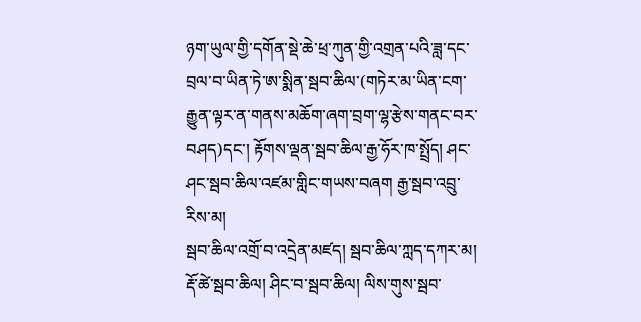ཉག་ཡུལ་གྱི་དགོན་སྡེ་ཆེ་ཕྲ་ཀུན་གྱི་འགྲན་པའི་ཟླ་དང་བྲལ་བ་ཡིན་ཏེ་ཨ་སྨིན་སྦབ་ཆིལ་(གཏེར་མ་ཡིན་ངག་རྒྱུན་ལྟར་ན་གནས་མཆོག་ཞག་བྲག་ལྷ་རྩེས་གནང་བར་བཤད)དང་། རྟོགས་ལྡན་སྦབ་ཆིལ་རྒྱ་ཧོར་ཁ་སྤྲོད། ཤང་ཤང་སྦབ་ཆིལ་འཛམ་གླིང་གཡས་བཞག རྒྱ་སྦབ་འབྲུ་རིས་མ།
སྦབ་ཆིལ་འགྲོ་བ་འདྲེན་མཛད། སྦབ་ཆིལ་ཀླད་དཀར་མ། རྡོ་ཚེ་སྦབ་ཆིལ། ཤིང་བ་སྦབ་ཆིལ། ལིས་གུས་སྦབ་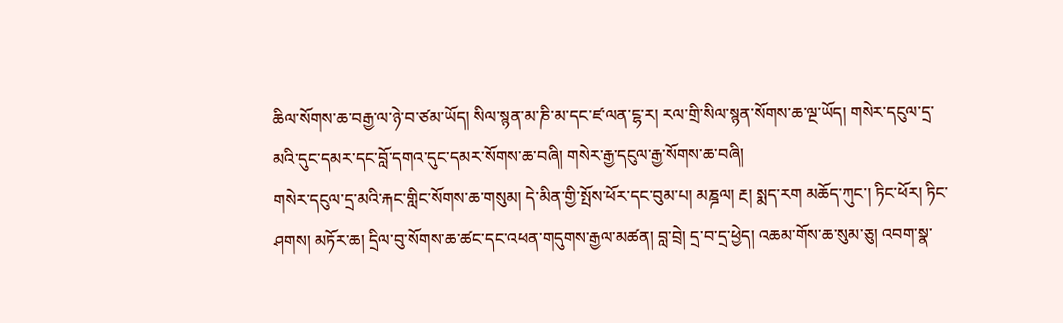ཆིལ་སོགས་ཆ་བརྒྱ་ལ་ཉེ་བ་ཙམ་ཡོད། སིལ་སྙན་མ་ཎི་མ་དང་ཛ་ལན་ངྷ་ར། རལ་གྲི་སིལ་སྙན་སོགས་ཆ་ལྔ་ཡོད། གསེར་དངུལ་དྲ་མའི་དུང་དམར་དང་བློ་དགའ་དུང་དམར་སོགས་ཆ་བཞི། གསེར་རྒྱ་དངུལ་རྒྱ་སོགས་ཆ་བཞི།
གསེར་དངུལ་དྲ་མའི་རྐང་གླིང་སོགས་ཆ་གསུམ། དེ་མིན་གྱི་སྤོས་ཕོར་དང་བུམ་པ། མཎྜལ། རྔ། སྨད་རག མཆོད་ཀུང་། ཏིང་ཕོར། ཏིང་ཤགས། མཏོར་ཆ། དྲིལ་བུ་སོགས་ཆ་ཚང་དང་འཕན་གདུགས་རྒྱལ་མཚན། བླ་བྲེ། དྲ་བ་དྲ་ཕྱེད། འཆམ་གོས་ཆ་སུམ་ཅུ། འབག་སྣ་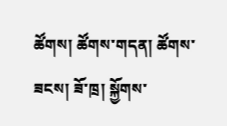ཚོགས། ཚོགས་གདན། ཚོགས་ཟངས། ཟོ་ཁྲ། སྐྱོགས་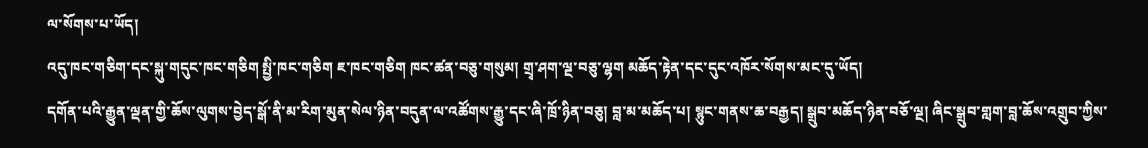ལ་སོགས་པ་ཡོད།
འདུ་ཁང་གཅིག་དང་སྐུ་གདུང་ཁང་གཅིག སྤྱི་ཁང་གཅིག ཇ་ཁང་གཅིག ཁང་ཚན་བཅུ་གསུམ། གྲྭ་ཤག་ལྔ་བཅུ་ལྷག མཆོད་རྟེན་དང་དུང་འཁོར་སོགས་མང་དུ་ཡོད།
དགོན་པའི་རྒྱུན་ལྡན་གྱི་ཆོས་ལུགས་བྱེད་སྒོ་ནི་མ་རིག་མུན་སེལ་ཉིན་བདུན་ལ་འཚོགས་རྒྱུ་དང་ཞི་ཁྲོ་ཉིན་བཅུ། བླ་མ་མཆོད་པ། སྙུང་གནས་ཆ་བརྒྱད། སྒྲུབ་མཆོད་ཉིན་བཅོ་ལྔ། ཞིང་སྒྲུབ་གླག་བླ་ཆོས་འགྲུབ་ཀྱིས་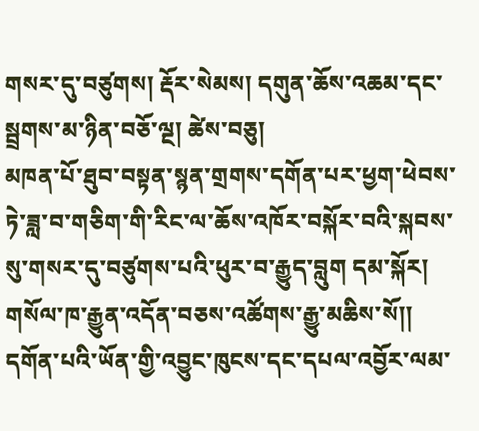གསར་དུ་བཙུགས། རྡོར་སེམས། དགུན་ཆོས་འཆམ་དང་སྦྲགས་མ་ཉིན་བཅོ་ལྔ། ཚེས་བཅུ།
མཁན་པོ་ཐུབ་བསྟན་སྙན་གྲགས་དགོན་པར་ཕྱག་ཕེབས་ཏེ་ཟླ་བ་གཅིག་གི་རིང་ལ་ཆོས་འཁོར་བསྐོར་བའི་སྐབས་སུ་གསར་དུ་བཙུགས་པའི་ཕུར་བ་རྒྱུད་བླུག དམ་སྐོར། གསོལ་ཁ་རྒྱུན་འདོན་བཅས་འཚོགས་རྒྱུ་མཆིས་སོ།།
དགོན་པའི་ཡོན་གྱི་འབྱུང་ཁུངས་དང་དཔལ་འབྱོར་ལམ་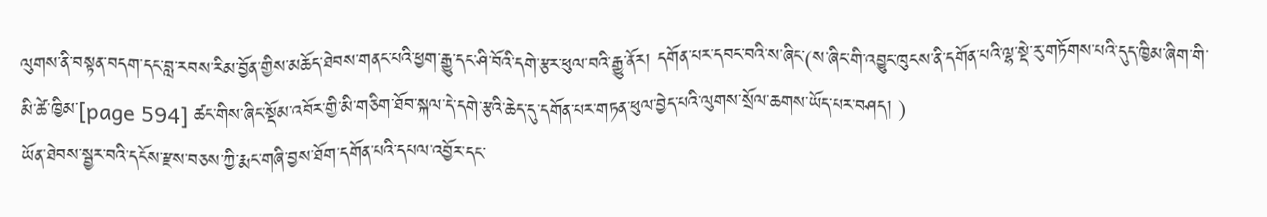ལུགས་ནི་བསྟན་བདག་དང་བླ་རབས་རིམ་བྱོན་གྱིས་མཆོད་ཐེབས་གནང་པའི་ཕྱག་རྒྱུ་དང་ཤི་བོའི་དགེ་རྩར་ཕུལ་བའི་རྒྱུ་ནོར། དགོན་པར་དབང་བའི་ས་ཞིང་(ས་ཞིང་གི་འབྱུང་ཁུངས་ནི་དགོན་པའི་ལྷ་སྡེ་རུ་གཏོགས་པའི་དུད་ཁྱིམ་ཞིག་གི་མི་ཚེ་ཁྱིམ་[page 594] ཚང་གིས་ཞིང་སྡོམ་འབོར་གྱི་མི་གཅིག་ཐོབ་སྐལ་དེ་དགེ་རྩའི་ཆེད་དུ་དགོན་པར་གཏན་ཕུལ་བྱེད་པའི་ལུགས་སྲོལ་ཆགས་ཡོད་པར་བཤད། )
ཡོན་ཐེབས་སྦྱར་བའི་དངོས་རྫས་བཅས་ཀྱི་རྨང་གཞི་བྱས་ཐོག་དགོན་པའི་དཔལ་འབྱོར་དང་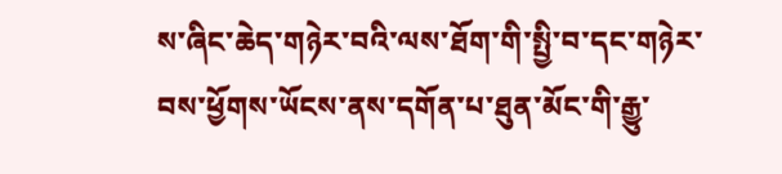ས་ཞིང་ཆེད་གཉེར་བའི་ལས་ཐོག་གི་སྤྱི་བ་དང་གཉེར་བས་ཕྱོགས་ཡོངས་ནས་དགོན་པ་ཐུན་མོང་གི་རྒྱུ་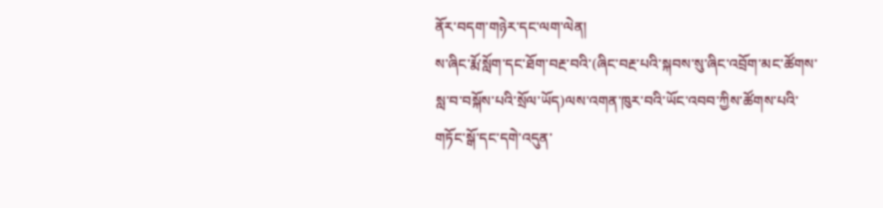ནོར་བདག་གཉེར་དང་ལག་ལེན།
ས་ཞིང་རྨོ་སློག་དང་ཐོག་བརྔ་བའི་(ཞིང་བརྔ་པའི་སྐབས་སུ་ཞིང་འབྲོག་མང་ཚོགས་སླ་བ་བསྐོས་པའི་སྲོལ་ཡོད)ལས་འགན་ཁུར་བའི་ཡོང་འབབ་ཀྱིས་ཚོགས་པའི་གཏོང་སྒོ་དང་དགེ་འདུན་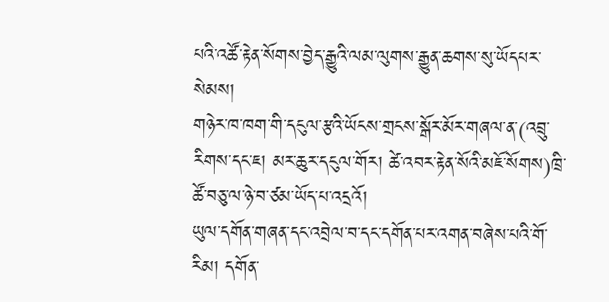པའི་འཚོ་རྟེན་སོགས་བྱེད་རྒྱུའི་ལམ་ལུགས་རྒྱུན་ཆགས་སུ་ཡོདཔར་སེམས།
གཉེར་ཁ་ཁག་གི་དངུལ་རྩའི་ཡོངས་གྲངས་སྒོར་མོར་གཞལ་ན་(འབྲུ་རིགས་དང་ཇ། མར་ཆུར་དངུལ་གོར། ཚེ་འབར་རྟེན་སོའི་མཇོ་སོགས)ཁྲི་ཚོ་བཅུ་ལ་ཉེ་བ་ཙམ་ཡོད་པ་འདྲའོ།
ཡུལ་དགོན་གཞན་དང་འབྲེལ་བ་དང་དགོན་པར་འགན་བཞེས་པའི་གོ་རིམ། དགོན་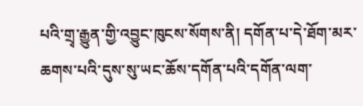པའི་གྲྭ་རྒྱུན་གྱི་འབྱུང་ཁུངས་སོགས་ནི། དགོན་པ་དེ་ཐོག་མར་ཆགས་པའི་དུས་སུ་ཡང་ཆོས་དགོན་པའི་དགོན་ལག་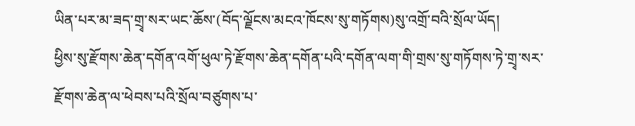ཡིན་པར་མ་ཟད་གྲྭ་སར་ཡང་ཆོས་(བོད་ལྗོངས་མངའ་ཁོངས་སུ་གཏོགས)སུ་འགྲོ་བའི་སྲོལ་ཡོད།
ཕྱིས་སུ་རྫོགས་ཆེན་དགོན་འགོ་ཕུལ་ཏེ་རྫོགས་ཆེན་དགོན་པའི་དགོན་ལག་གི་གྲས་སུ་གཏོགས་ཏེ་གྲྭ་སར་རྫོགས་ཆེན་ལ་ཕེབས་པའི་སྲོལ་བཙུགས་པ་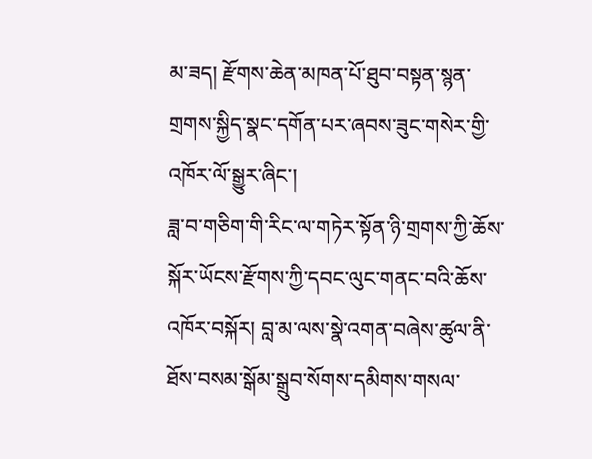མ་ཟད། རྫོགས་ཆེན་མཁན་པོ་ཐུབ་བསྟན་སྙན་གྲགས་སྐྱིད་སྣང་དགོན་པར་ཞབས་ཟུང་གསེར་གྱི་འཁོར་ལོ་སྒྱུར་ཞིང་།
ཟླ་བ་གཅིག་གི་རིང་ལ་གཏེར་སྟོན་ཉི་གྲགས་ཀྱི་ཆོས་སྐོར་ཡོངས་རྫོགས་ཀྱི་དབང་ལུང་གནང་བའི་ཆོས་འཁོར་བསྐོར། བླ་མ་ལས་སྣེ་འགན་བཞེས་ཚུལ་ནི་ཐོས་བསམ་སྒོམ་སྒྲུབ་སོགས་དམིགས་གསལ་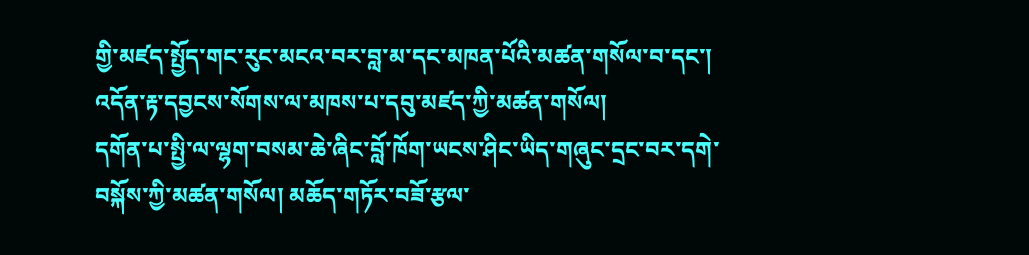གྱི་མཛད་སྤྱོད་གང་རུང་མངའ་བར་བླ་མ་དང་མཁན་པོའི་མཚན་གསོལ་བ་དང་། འདོན་རྟ་དབྱངས་སོགས་ལ་མཁས་པ་དབུ་མཛད་ཀྱི་མཚན་གསོལ།
དགོན་པ་སྤྱི་ལ་ལྷག་བསམ་ཆེ་ཞིང་བློ་ཁོག་ཡངས་ཤིང་ཡིད་གཞུང་དྲང་བར་དགེ་བསྐོས་ཀྱི་མཚན་གསོལ། མཆོད་གཏོར་བཟོ་རྩལ་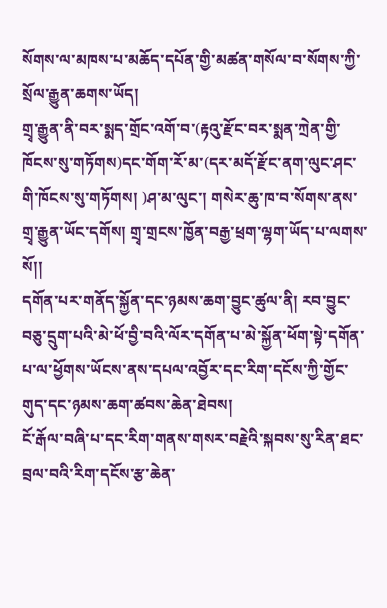སོགས་ལ་མཁས་པ་མཆོད་དཔོན་གྱི་མཚན་གསོལ་བ་སོགས་ཀྱི་སྲོལ་རྒྱུན་ཆགས་ཡོད།
གྲྭ་རྒྱུན་ནི་བར་སྨད་གྲོང་འགོ་བ་(རྟའུ་རྫོང་བར་སྨན་ཀྲེན་གྱི་ཁོངས་སུ་གཏོགས)དང་གོག་རོ་མ་(དར་མདོ་རྫོང་ནག་ལུང་ཤང་གི་ཁོངས་སུ་གཏོགས། )ཤ་མ་ལུང་། གསེར་ཆུ་ཁ་བ་སོགས་ནས་གྲྭ་རྒྱུན་ཡོང་དགོས། གྲྭ་གྲངས་ཁྱོན་བརྒྱ་ཕྲག་ལྷག་ཡོད་པ་ལགས་སོ།།
དགོན་པར་གནོད་སྐྱོན་དང་ཉམས་ཆག་བྱུང་ཚུལ་ནི། རབ་བྱུང་བཅུ་དྲུག་པའི་མེ་ཕོ་བྱི་བའི་ལོར་དགོན་པ་མེ་སྐྱོན་ཕོག་སྟེ་དགོན་པ་ལ་ཕྱོགས་ཡོངས་ནས་དཔལ་འབྱོར་དང་རིག་དངོས་ཀྱི་གྱོང་གུད་དང་ཉམས་ཆག་ཚབས་ཆེན་ཐེབས།
ངོ་རྒོལ་བཞི་པ་དང་རིག་གནས་གསར་བརྗེའི་སྐབས་སུ་རིན་ཐང་བྲལ་བའི་རིག་དངོས་རྩ་ཆེན་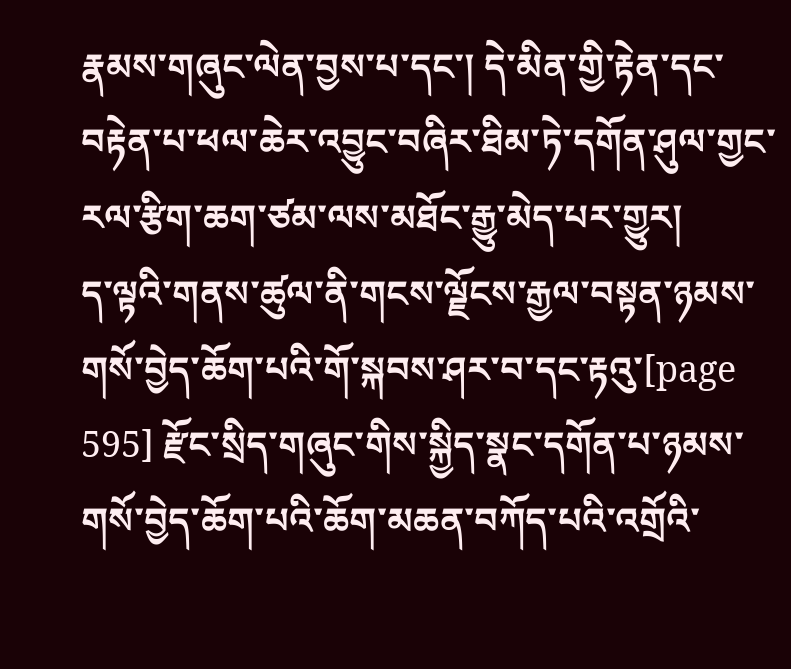རྣམས་གཞུང་ལེན་བྱས་པ་དང་། དེ་མིན་གྱི་རྟེན་དང་བརྟེན་པ་ཕལ་ཆེར་འབྱུང་བཞིར་ཐིམ་ཏེ་དགོན་ཤུལ་གྱང་རལ་རྩིག་ཆག་ཙམ་ལས་མཐོང་རྒྱུ་མེད་པར་གྱུར།
ད་ལྟའི་གནས་ཚུལ་ནི་གངས་ལྗོངས་རྒྱལ་བསྟན་ཉམས་གསོ་བྱེད་ཆོག་པའི་གོ་སྐབས་ཤར་བ་དང་རྟའུ་[page 595] རྫོང་སྲིད་གཞུང་གིས་སྐྱིད་སྣང་དགོན་པ་ཉམས་གསོ་བྱེད་ཆོག་པའི་ཆོག་མཆན་བཀོད་པའི་འགྲོའི་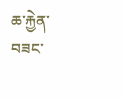ཆ་རྐྱེན་བཟང་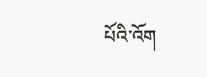པོའི་འོག